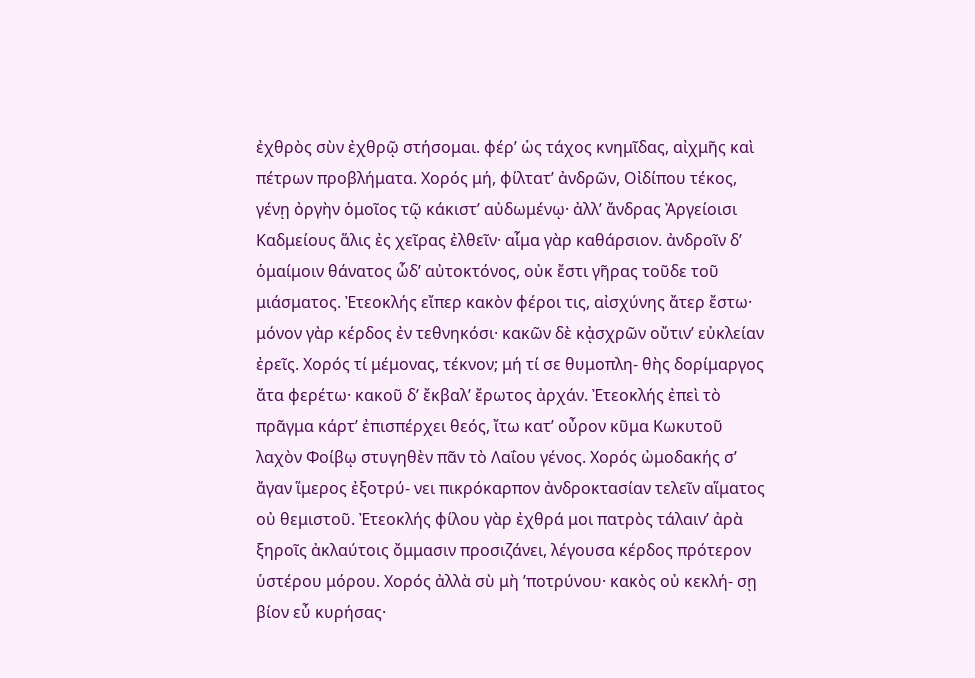ἐχθρὸς σὺν ἐχθρῷ στήσομαι. φέρʼ ὡς τάχος κνημῖδας, αἰχμῆς καὶ πέτρων προβλήματα. Χορός μή, φίλτατʼ ἀνδρῶν, Οἰδίπου τέκος, γένῃ ὀργὴν ὁμοῖος τῷ κάκιστʼ αὐδωμένῳ· ἀλλʼ ἄνδρας Ἀργείοισι Καδμείους ἅλις ἐς χεῖρας ἐλθεῖν· αἷμα γὰρ καθάρσιον. ἀνδροῖν δʼ ὁμαίμοιν θάνατος ὧδʼ αὐτοκτόνος, οὐκ ἔστι γῆρας τοῦδε τοῦ μιάσματος. Ἐτεοκλής εἴπερ κακὸν φέροι τις, αἰσχύνης ἄτερ ἔστω· μόνον γὰρ κέρδος ἐν τεθνηκόσι· κακῶν δὲ κᾀσχρῶν οὔτινʼ εὐκλείαν ἐρεῖς. Χορός τί μέμονας, τέκνον; μή τί σε θυμοπλη- θὴς δορίμαργος ἄτα φερέτω· κακοῦ δʼ ἔκβαλʼ ἔρωτος ἀρχάν. Ἐτεοκλής ἐπεὶ τὸ πρᾶγμα κάρτʼ ἐπισπέρχει θεός, ἴτω κατʼ οὖρον κῦμα Κωκυτοῦ λαχὸν Φοίβῳ στυγηθὲν πᾶν τὸ Λαΐου γένος. Χορός ὠμοδακής σʼ ἄγαν ἵμερος ἐξοτρύ- νει πικρόκαρπον ἀνδροκτασίαν τελεῖν αἵματος οὐ θεμιστοῦ. Ἐτεοκλής φίλου γὰρ ἐχθρά μοι πατρὸς τάλαινʼ ἀρὰ ξηροῖς ἀκλαύτοις ὄμμασιν προσιζάνει, λέγουσα κέρδος πρότερον ὑστέρου μόρου. Χορός ἀλλὰ σὺ μὴ ʼποτρύνου· κακὸς οὐ κεκλή- σῃ βίον εὖ κυρήσας·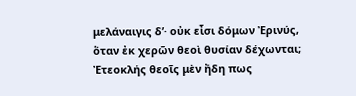μελάναιγις δʼ· οὐκ εἶσι δόμων Ἐρινύς, ὅταν ἐκ χερῶν θεοὶ θυσίαν δέχωνται; Ἐτεοκλής θεοῖς μὲν ἤδη πως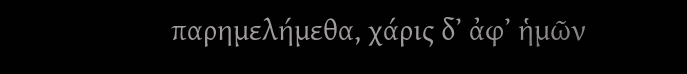παρημελήμεθα, χάρις δʼ ἀφʼ ἡμῶν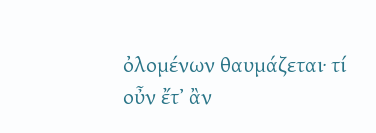ὀλομένων θαυμάζεται· τί οὖν ἔτʼ ἂν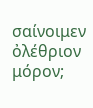σαίνοιμεν ὀλέθριον μόρον;